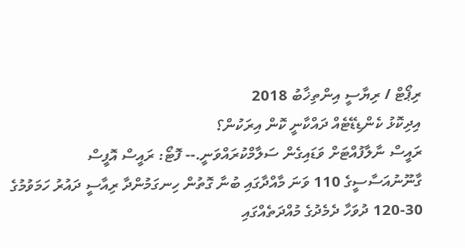ރިޕޯޓް / ރިޔާސީ އިންތިޚާބު 2018
އިދިކޮޅު ކެންޑިޑޭޓެއް ދައްކާނީ ކޮން އިރަކުން؟
ރައީސް ނާލާފުއްޓަށް ވަޑައިގެން ސަލާމްކުރައްވަނީ.-- ފޮޓޯ: ރައީސް އޮފީސް
ގާނޫނުއަސާސީގެ 110 ވަނަ މާއްދާގައި ބުނާ ގޮތުން ހިނގަމުންދާ ރިއާސީ ދައުރު ހަމަވުމުގެ 30-120 ދުވަހާ ދެމެދުގެ މުއްދަތެއްގައި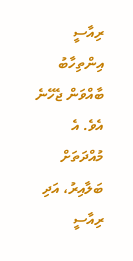ރިއާސީ އިންތިހާބު ބާއްވަން ޖެހޭނެ އެވެ. އެ މުއްދަތަށް ބަލާއިރު، އަދި ރިއާސީ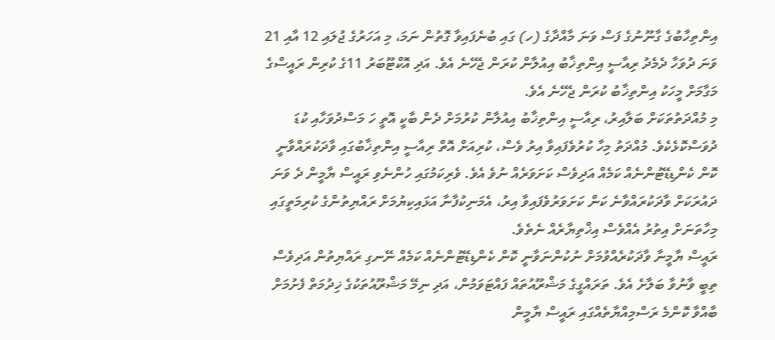އިންތިހާބުގެ ގާނޫނުގެ ފަސް ވަނަ މާއްދާގެ (ހ) ގައި ބުނެފައިވާ ގޮތުން ނަމަ، މި އަހަރުގެ ޖުލައި 12 އާއި 21 ވަނަ ދުވަހާ ދެމެދު ރިއާސީ އިންތިޚާބު އިއުލާން ކުރަން ޖެހޭނެ އެވެ. އަދި އޮކްޓޫބަރު 11ގެ ކުރިން ރައީސްގެ މަގާމަށް މީހަކު އިންތިޚާބު ކުރަން ޖެހޭނެ އެވެ.
މި މުއްދަތުތަކަށް ބަލާއިރު، ރިއާސީ އިންތިޚާބު އިއުލާން ކުރުމަށް ދެން ބާކީ އޮތީ ހަ މަސްދުވަހާއި ކުޑަ ދުވަސްކޮޅެކެވެ. މުއްދަތު މިހާ ކުރުވެފައިވާ އިރު ވެސް، ކުރިއަށް އޮތް ރިއާސީ އިންތިޚާބުގައި ވާދަކުރައްވާނީ ކޮން ކެންޑިޑޭޓުންނެއް ކަމެއް އަދިވެސް ކަށަވަރެއް ނުވެ އެވެ. ވެރިކަމުގައި ހުންނެވި ރައީސް ޔާމީން ދެ ވަނަ ދައުރަކަށް ވާދަކުރައްވާނެ ކަން ކަށަވަރުވެފައިވާ އިރު، އެމަނިކުފާނާ އަޅައިކިޔުމަށް ރައްޔިތުންގެ ކުރިމަތީގައި މިހާތަނަށް އިތުރު އެއްވެސް އިޚްތިޔާރެއް ނެތެވެ.
ރައީސް ޔާމީނާ ވާދަކުރެއްވުމަށް ނުކުންނަވާނީ ކޮން ކެންޑިޑޭޓުންނެއް ކަމެއް ނޭނގި ރައްޔިތުން އަދިވެސް ތިބީ ވާނުވާ ބަލާށެ އެވެ. ތަރައްގީގެ މަޝްރޫއުތައް ފައްޓަވަމުން، އަދި ނިމޭ މަޝްރޫއުތަކުގެ ޚިދުމަތް ފެށުމަށް ބާއްވާ ކޮންމެ ރަސްމިއްޔާތެއްގައި ރައީސް ޔާމީން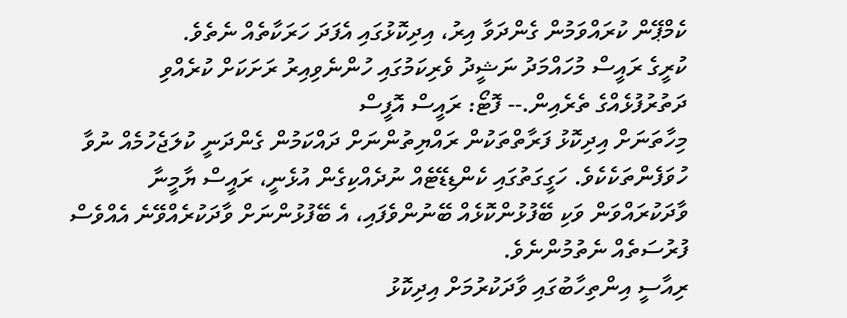ކެމްޕޭން ކުރައްވަމުން ގެންދަވާ އިރު، އިދިކޮޅުގައި އެފަދަ ހަރަކާތެއް ނެތެވެ.
ކުރީގެ ރައީސް މުހައްމަދު ނަޝީދު ވެރިކަމުގައި ހުންނެވިއިރު ރަށަކަށް ކުރެއްވި ދަތުރުފުޅެއްގެ ތެރެއިން.-- ފޮޓޯ: ރައީސް އޮފީސް
މިހާތަނަށް އިދިކޮޅު ފަރާތްތަކުން ރައްޔިތުންނަށް ދައްކަމުން ގެންދަނީ ކުލަޖެހުމެއް ނުވާ ހުވަފެންތަކެކެވެ. ހަގީގަތުގައި ކެންޑިޑޭޓެއް ނުދެއްކިގެން އުޅެނީ، ރައީސް ޔާމީނާ ވާދަކުރައްވަން ވަކި ބޭފުޅުންކޮޅެއް ބޭނުންވެފައި، އެ ބޭފުޅުންނަށް ވާދަކުރެއްވޭނެ އެއްވެސް ފުރުސަތެއް ނެތުމުންނެވެ.
ރިއާސީ އިންތިހާބުގައި ވާދަކުރުމަށް އިދިކޮޅު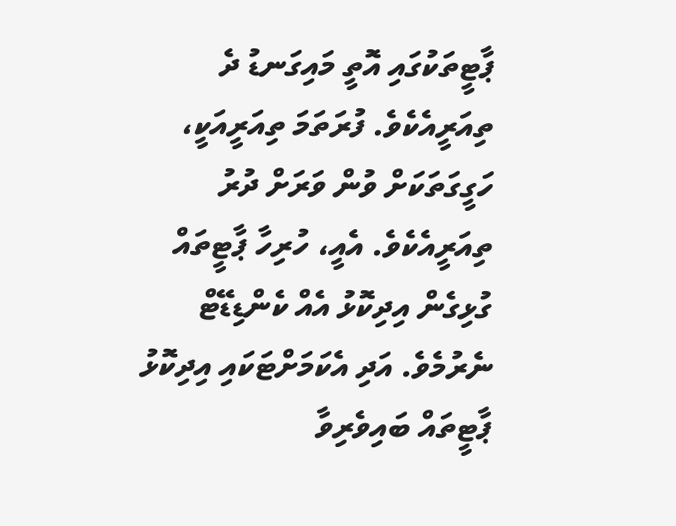ޕާޓީތަކުގައި އޮތީ މައިގަނޑު ދެ ތިއަރީއެކެވެ. ފުރަތަމަ ތިއަރީއަކީ، ހަގީގަތަކަށް ވުން ވަރަށް ދުރު ތިއަރީއެކެވެ. އެއީ، ހުރިހާ ޕާޓީތައް ގުޅިގެން އިދިކޮޅު އެއް ކެންޑިޑޭޓް ނެރުމެވެ. އަދި އެކަމަށްޓަކައި އިދިކޮޅު ޕާޓީތައް ބައިވެރިވާ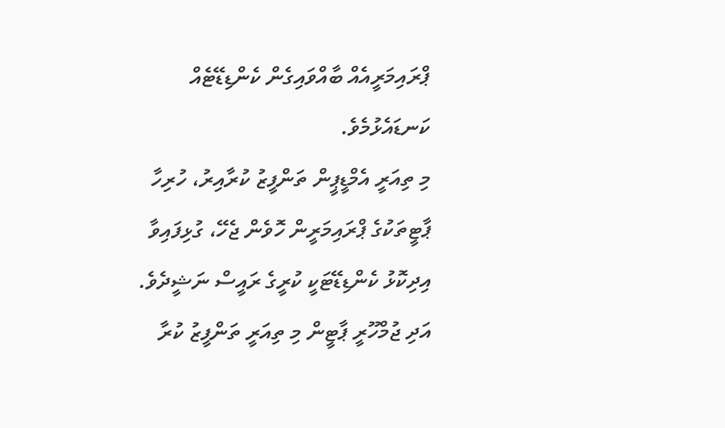ޕްރައިމަރީއެއް ބާއްވައިގެން ކެންޑިޑޭޓެއް ކަނޑައެޅުމެވެ.
މި ތިއަރީ އެމްޑީޕީން ތަންފީޒު ކުރާއިރު، ހުރިހާ ޕާޓީތަކުގެ ޕްރައިމަރީން ހޮވެން ޖެހޭ، ގުޅިފައިވާ އިދިކޮޅު ކެންޑިޑޭޓަކީ ކުރީގެ ރައީސް ނަޝީދެވެ. އަދި ޖުމްހޫރީ ޕާޓީން މި ތިއަރީ ތަންފީޒު ކުރާ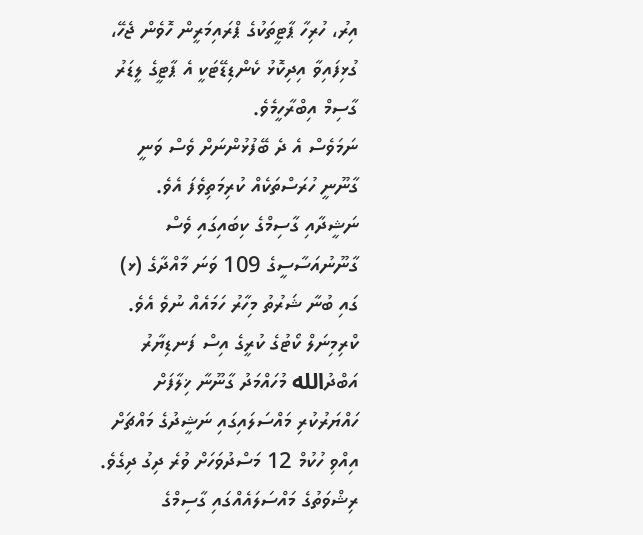އިރު، ހުރިހާ ޕާޓީތަކުގެ ޕްރައިމަރީން ހޮވެން ޖެހޭ، ގުޅިފައިވާ އިދިކޮޅު ކެންޑިޑޭޓަކީ އެ ޕާޓީގެ ލީޑަރު ގާސިމް އިބްރާހީމެވެ.
ނަމަވެސް އެ ދެ ބޭފުޅުންނަށް ވެސް ވަނީ ގާނޫނީ ހުރަސްތަކެއް ކުރިމަތިވެފަ އެވެ. ނަޝީދާއި ގާސިމްގެ ކިބައިގައި ވެސް ގާނޫނުއަސާސީގެ 109 ވަނަ މާއްދާގެ (ޅ) ގައި ބުނާ ޝަރުތު މިހާރު ހަމައެއް ނުވެ އެވެ.
ކްރިމިނަލް ކޯޓުގެ ކުރީގެ އިސް ފަނޑިޔާރު އަބްދުالله މުހައްމަދު ގާނޫނާ ޚިލާފަށް ހައްޔަރުކުރި މައްސަލައިގައި ނަޝީދުގެ މައްޗަށް އިއްވި ހުކުމް 12 މަސްދުވަހަށް ވުރެ ދިގު ދިގެވެ. ރިޝްވަތުގެ މައްސަލައެއްގައި ގާސިމްގެ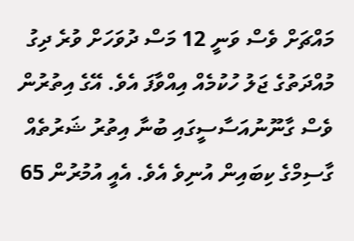މައްޗަށް ވެސް ވަނީ 12 މަސް ދުވަހަށް ވުރެ ދިގު މުއްދަތުގެ ޖަލު ހުކުމެއް އިއްވާފަ އެވެ. އޭގެ އިތުރުން ވެސް ގާނޫނުއަސާސީގައި ބުނާ އިތުރު ޝަރުތެއް ގާސިމްގެ ކިބައިން އުނިވެ އެވެ. އެއީ އުމުރުން 65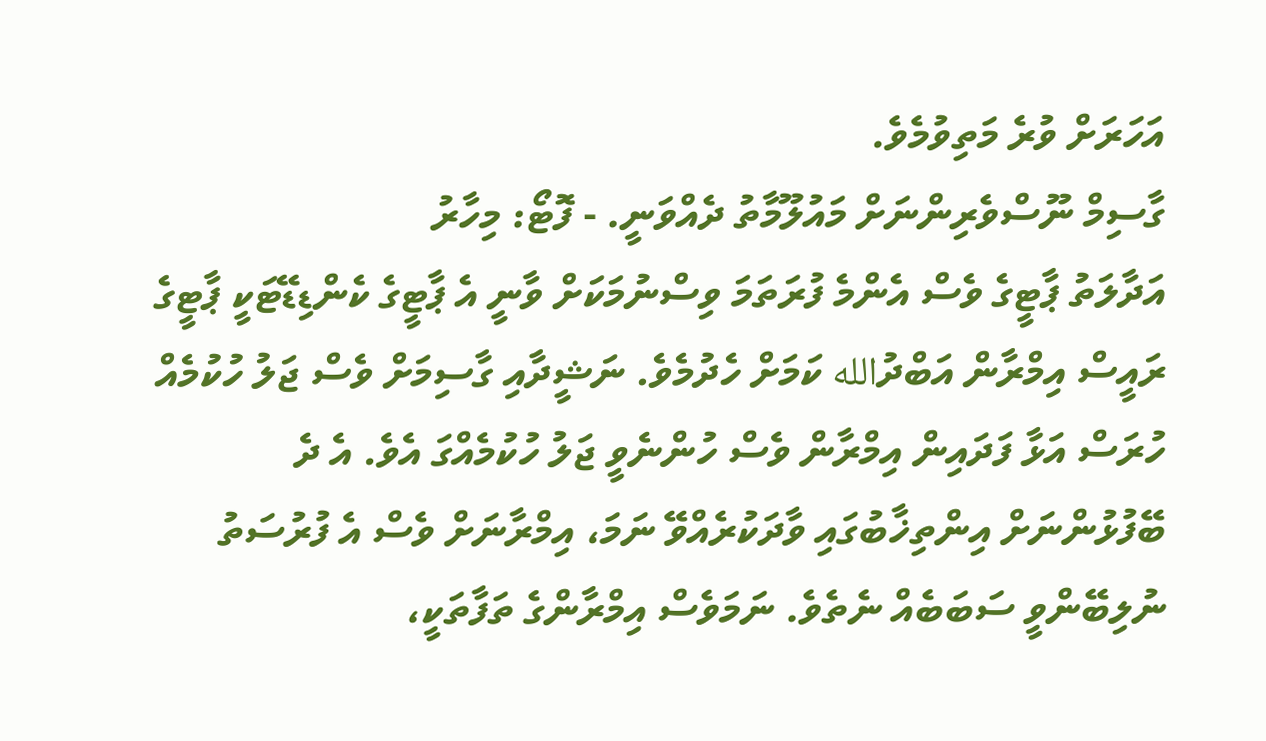އަހަރަށް ވުރެ މަތިވުމެވެ.
ގާސިމް ނޫސްވެރިންނަށް މައުލޫމާތު ދެއްވަނީ. - ފޮޓޯ: މިހާރު
އަދާލަތު ޕާޓީގެ ވެސް އެންމެ ފުރަތަމަ ވިސްނުމަކަށް ވާނީ އެ ޕާޓީގެ ކެންޑިޑޭޓަކީ ޕާޓީގެ ރައީސް އިމްރާން އަބްދުالله ކަމަށް ހެދުމެވެ. ނަޝީދާއި ގާސިމަށް ވެސް ޖަލު ހުކުމެއް ހުރަސް އަޅާ ފަދައިން އިމްރާން ވެސް ހުންނެވީ ޖަލު ހުކުމެއްގަ އެވެ. އެ ދެ ބޭފުޅުންނަށް އިންތިޚާބުގައި ވާދަކުރެއްވޭ ނަމަ، އިމްރާނަށް ވެސް އެ ފުރުސަތު ނުލިބޭންވީ ސަބަބެއް ނެތެވެ. ނަމަވެސް އިމްރާންގެ ތަފާތަކީ،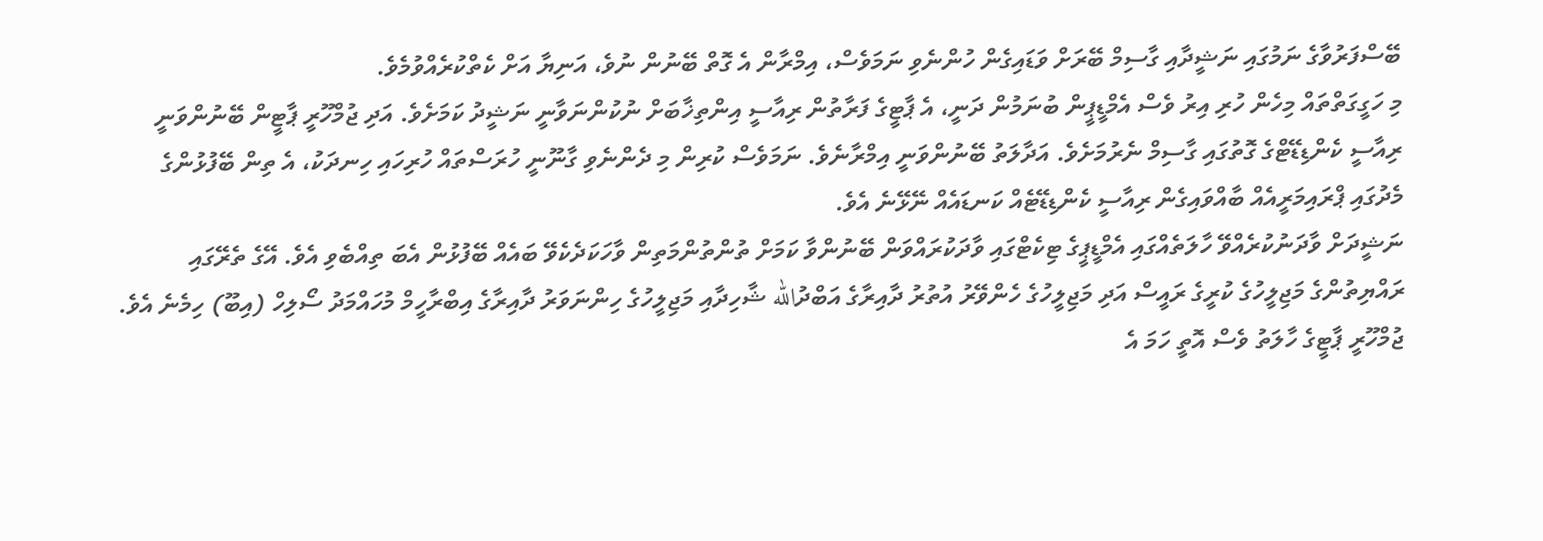ބޭސްފަރުވާގެ ނަމުގައި ނަޝީދާއި ގާސިމް ބޭރަށް ވަޑައިގެން ހުންނެވި ނަމަވެސް، އިމްރާން އެ ގޮތް ބޭނުން ނުވެ، އަނިޔާ އަށް ކެތްކުރެއްވުމެވެ.
މި ހަގީގަތްތައް މިހެން ހުރި އިރު ވެސް އެމްޑީޕީން ބުނަމުން ދަނީ، އެ ޕާޓީގެ ފަރާތުން ރިއާސީ އިންތިޚާބަށް ނުކުންނަވާނީ ނަޝީދު ކަމަށެވެ. އަދި ޖުމްހޫރީ ޕާޓީން ބޭނުންވަނީ ރިއާސީ ކެންޑިޑޭޓްގެ ގޮތުގައި ގާސިމް ނެރުމަށެވެ. އަދާލަތު ބޭނުންވަނީ އިމްރާނެވެ. ނަމަވެސް ކުރިން މި ދެންނެވި ގާނޫނީ ހުރަސްތައް ހުރިހައި ހިނދަކު، އެ ތިން ބޭފުޅުންގެ މެދުގައި ޕްރައިމަރީއެއް ބާއްވައިގެން ރިއާސީ ކެންޑިޑޭޓެއް ކަނޑައެއް ނޭޅޭނެ އެވެ.
ނަޝީދަށް ވާދަނުކުރެއްވޭ ހާލަތެއްގައި އެމްޑީޕީގެ ޓިކެޓްގައި ވާދަކުރައްވަން ބޭނުންވާ ކަމަށް ތުންތުންމަތިން ވާހަކަދެކެވޭ ބައެއް ބޭފުޅުން އެބަ ތިއްބެވި އެވެ. އޭގެ ތެރޭގައި ރައްޔިތުންގެ މަޖިލީހުގެ ކުރީގެ ރައީސް އަދި މަޖިލީހުގެ ހެންވޭރު އުތުރު ދާއިރާގެ އަބްދުالله ޝާހިދާއި މަޖިލީހުގެ ހިންނަވަރު ދާއިރާގެ އިބްރާހީމް މުހައްމަދު ސޯލިހް (އިބޫ) ހިމެނެ އެވެ.
ޖުމްހޫރީ ޕާޓީގެ ހާލަތު ވެސް އޮތީ ހަމަ އެ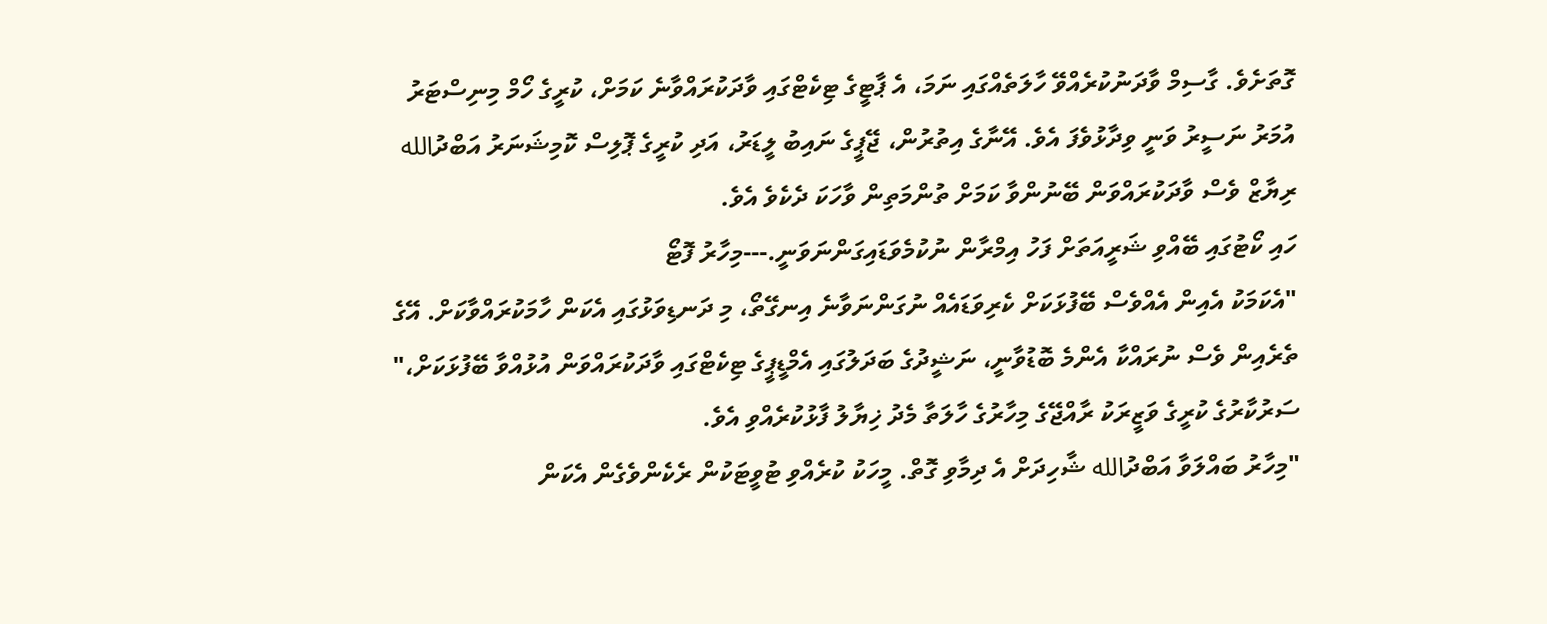ގޮތަށެވެ. ގާސިމް ވާދަނުކުރެއްވޭ ހާލަތެއްގައި ނަމަ، އެ ޕާޓީގެ ޓިކެޓްގައި ވާދަކުރައްވާނެ ކަމަށް، ކުރީގެ ހޯމް މިނިސްޓަރު އުމަރު ނަސީރު ވަނީ ވިދާޅުވެފަ އެވެ. އޭނާގެ އިތުރުން، ޖޭޕީގެ ނައިބު ލީޑަރު، އަދި ކުރީގެ ޕޮލިސް ކޮމިޝަނަރު އަބްދުالله ރިޔާޒް ވެސް ވާދަކުރައްވަން ބޭނުންވާ ކަމަށް ތުންމަތިން ވާހަކަ ދެކެވެ އެވެ.
ހައި ކޯޓުގައި ބޭއްވި ޝަރީއަތަށް ފަހު އިމްރާން ނުކުމެވަޑައިގަންނަވަނީ.---މިހާރު ފޮޓޯ
"އެކަމަކު އެއިން އެއްވެސް ބޭފުޅަކަށް ކެރިވަޑައެއް ނުގަންނަވާނެ އިނގޭތޯ، މި ދަނޑިވަޅުގައި އެކަން ހާމަކުރައްވާކަށް. އޭގެ ތެރެއިން ވެސް ނުރައްކާ އެންމެ ބޮޑުވާނީ، ނަޝީދުގެ ބަދަލުގައި އެމްޑީޕީގެ ޓިކެޓްގައި ވާދަކުރައްވަން އުޅުއްވާ ބޭފުޅަކަށް،" ސަރުކާރުގެ ކުރީގެ ވަޒީރަކު ރާއްޖޭގެ މިހާރުގެ ހާލަތާ މެދު ޚިޔާލު ފާޅުކުރެއްވި އެވެ.
"މިހާރު ބައްލަވާ އަބްދުالله ޝާހިދަށް އެ ދިމާވި ގޮތް. މީހަކު ކުރެއްވި ޓުވީޓަކުން ރެކެންވެގެން އެކަން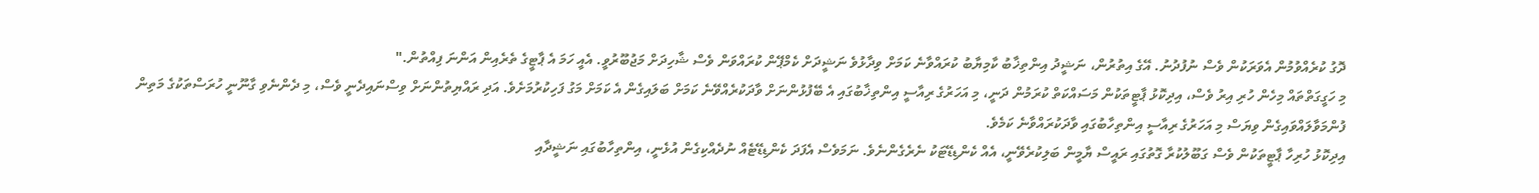ދޮގު ކުރެއްވުމުން އެވަރަކުން ވެސް ނުފުދުނު. އޭގެ އިތުރުން، ނަޝީދު އިންތިޚާބު ކާމިޔާބު ކުރައްވާނެ ކަމަށް ވިދާޅުވެ ނަޝީދަށް ކެމްޕޭން ކުރައްވަން ވެސް ޝާހިދަށް މަޖުބޫރުވީ. އެއީ ހަމަ އެ ޕާޓީގެ ތެރެއިން އަންނަ ފިއްތުން."
މި ހަގީގަތްތައް މިހެން ހުރި އިރު ވެސް، އިދިކޮޅު ޕާޓީތަކުން މަސައްކަތް ކުރަމުން ދަނީ، މި އަހަރުގެ ރިއާސީ އިންތިޚާބުގައި އެ ބޭފުޅުންނަށް ވާދަކުރެއްވޭނެ ކަމަށް ބަލައިގެން އެ ކަމަށް މަގު ފަހިކުރުމަށެވެ. އަދި ރައްޔިތުންނަށް ވިސްނައިދެނީ ވެސް، މި ދެންނެވި ގާނޫނީ ހުރަސްތަކުގެ މަތިން ފުންމަވާލައްވައިގެން ވިޔަސް މި އަހަރުގެ ރިއާސީ އިންތިހާބުގައި ވާދަކުރައްވާނެ ކަމެވެ.
އިދިކޮޅު ހުރިހާ ޕާޓީތަކުން ވެސް ގަބޫލުކުރާ ގޮތުގައި ރައީސް ޔާމީން ބަލިކުރެވޭނީ، އެއް ކެންޑިޑޭޓަކު ނެރެގެންނެވެ. ނަމަވެސް އެފަދަ ކެންޑިޑޭޓެއް ނުދެއްކިގެން އުޅެނީ، އިންތިހާބުގައި ނަޝީދާއި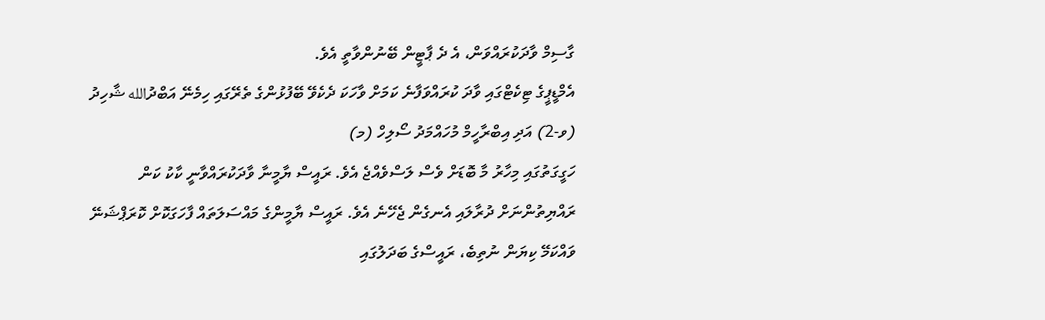ގާސިމް ވާދަކުރައްވަން، އެ ދެ ޕާޓީން ބޭނުންވާތީ އެވެ.
އެމްޑީޕީގެ ޓިކެޓްގައި ވާދަ ކުރައްވަފާނެ ކަމަށް ވާހަކަ ދެކެވޭ ބޭފުޅުންގެ ތެރޭގައި ހިމެނޭ އަބްދުالله ޝާހިދު (ވ-2) އަދި އިބްރާހީމް މުހައްމަދު ސޯލިހް (މ)
ހަގީގަތުގައި މިހާރު މާ ބޮޑަށް ވެސް ލަސްވެއްޖެ އެވެ. ރައީސް ޔާމީނާ ވާދަކުރައްވާނީ ކާކު ކަން ރައްޔިތުންނަށް ދުރާލައި އެނގެން ޖެހޭނެ އެވެ. ރައީސް ޔާމީންގެ މައްސަލަތައް ފާހަގަކޮށް ކޮރަޕްޝަނޭ ވައްކަމޭ ކިޔަން ނުތިބެ، ރައީސްގެ ބަދަލުގައި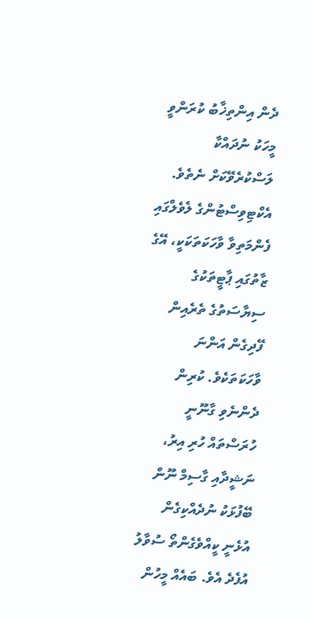ދެން އިންތިޚާބު ކުރަންވީ މީހަކު ނުދައްކާ ލަސްކުރެވޭކަށް ނެތެވެ.
އެކްޓިވިސްޓުންގެ ލެވެލްގައި ފެންމަތިވާ ވާހަކަތަކަކީ، އޭގެ ޒާތުގައި ޕާޓީތަކުގެ ސިޔާސަތުގެ ތެރެއިން ފޭދިގެން އަންނަ ވާހަކަތަކެވެ. ކުރިން ދެންނެވި ގާނޫނީ ހުރަސްތައް ހުރި އިރު، ނަޝީދާއި ގާސިމް ނޫން ބޭފުޅަކު ނުދެއްކިގެން އުޅެނީ ކީއްވެގެންތޯ ސުވާލު އުފެދެ އެވެ. ބައެއް މީހުން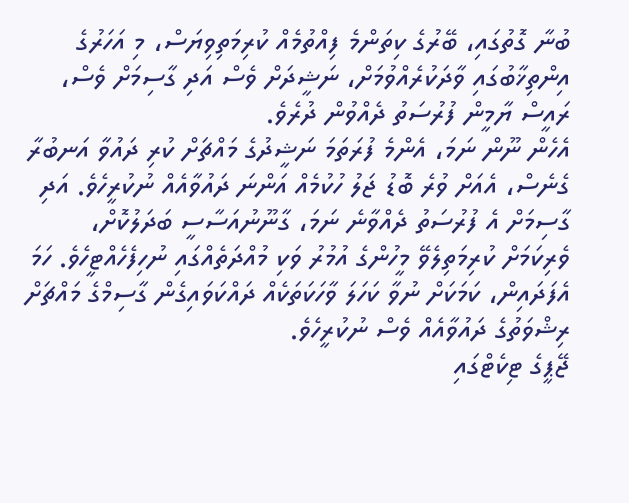ބުނާ ގޮތުގައި، ބޭރުގެ ކިތަންމެ ފިއްތުމެއް ކުރިމަތިވިޔަސް، މި އަހަރުގެ އިންތިޚާބުގައި ވާދަކުރެއްވުމަށް، ނަޝީދަށް ވެސް އަދި ގާސިމަށް ވެސް، ރައީސް ޔާމީން ފުރުސަތު ދެއްވުން ދުރެވެ.
އެހެން ނޫން ނަމަ، އެންމެ ފުރަތަމަ ނަޝީދުގެ މައްޗަށް ކުރި ދައުވާ އަނބުރާ ގެނެސް، އެއަށް ވުރެ ބޮޑު ޖަލު ހުކުމެއް އަންނަ ދައުވާއެއް ނުކުރީހެވެ. އަދި ގާސިމަށް އެ ފުރުސަތު ދެއްވާނެ ނަމަ، ގާނޫނުއަސާސީ ބަދަލުކޮށް، ވެރިކަމަށް ކުރިމަތިލެވޭ މީހުންގެ އުމުރު ވަކި މުއްދަތެއްގައި ނުހިފެހެއްޓީހެވެ. ހަމަ އެފަދައިން، ކަމަކަށް ނުވާ ކަހަލަ ވާހަކަތަކެއް ދައްކަވައިގެން ގާސިމްގެ މައްޗަށް ރިޝްވަތުގެ ދައުވާއެއް ވެސް ނުކުރީހެވެ.
ޖޭޕީގެ ޓިކެޓްގައި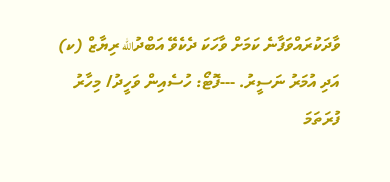ވާދަކުރައްވަފާނެ ކަމަށް ވާހަކަ ދެކެވޭ އަބްދުالله ރިޔާޒް (ކ) އަދި އުމަރު ނަސީރު. ---ފޮޓޯ: ހުސެއިން ވަހީދު/ މިހާރު
ފުރަތަމަ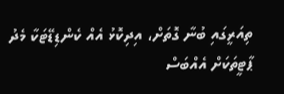ތިއަރީގައި ބުނާ ގޮތަށް، އިދިކޮޅު އެއް ކެންޑިޑޭޓަކާ މެދު ޕާޓީތަކަށް އެއްބަސް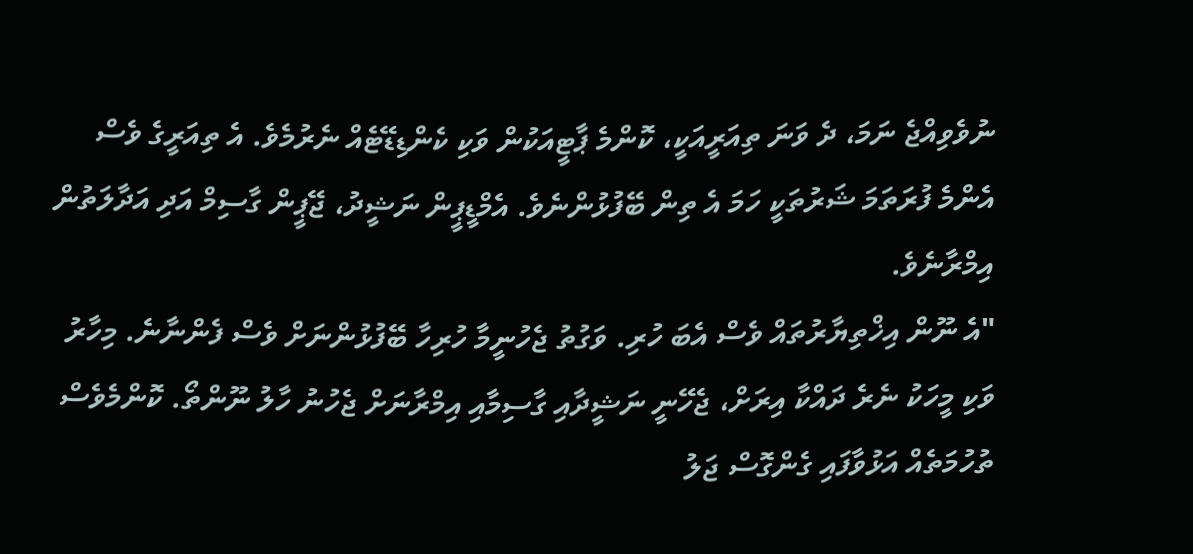ނުވެވިއްޖެ ނަމަ، ދެ ވަނަ ތިއަރީއަކީ، ކޮންމެ ޕާޓީއަކުން ވަކި ކެންޑިޑޭޓެއް ނެރުމެވެ. އެ ތިއަރީގެ ވެސް އެންމެ ފުރަތަމަ ޝަރުތަކީ ހަމަ އެ ތިން ބޭފުޅުންނެވެ. އެމްޑީޕީން ނަޝީދު، ޖޭޕީން ގާސިމް އަދި އަދާލަތުން އިމްރާނެވެ.
"އެ ނޫން އިޚްތިޔާރުތައް ވެސް އެބަ ހުރި. ވަގުތު ޖެހުނީމާ ހުރިހާ ބޭފުޅުންނަށް ވެސް ފެންނާނެ. މިހާރު ވަކި މީހަކު ނެރެ ދައްކާ އިރަށް، ޖެހޭނީ ނަޝީދާއި ގާސިމާއި އިމްރާނަށް ޖެހުނު ހާލު ނޫންތޯ. ކޮންމެވެސް ތުހުމަތެއް އަޅުވާފައި ގެންގޮސް ޖަލު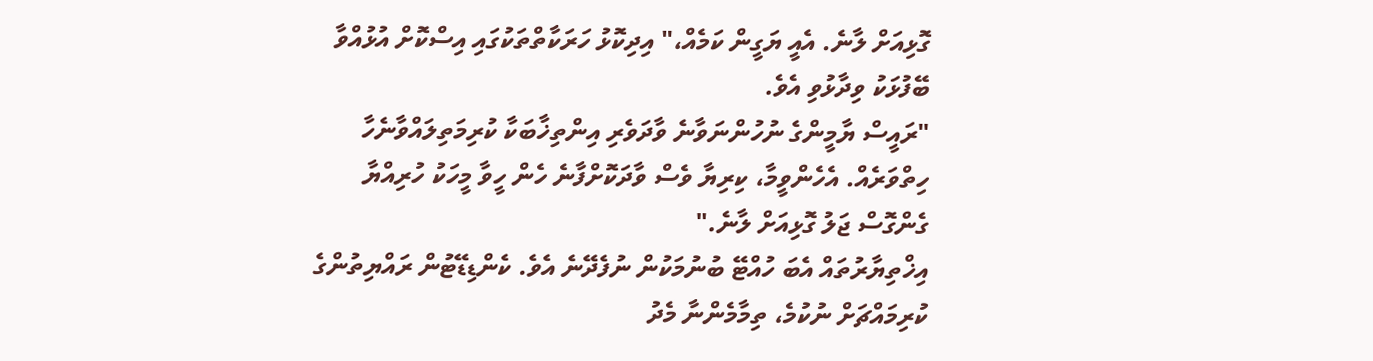ގޮޅިއަށް ލާނެ. އެއީ ޔަގީން ކަމެއް،" އިދިކޮޅު ހަރަކާތްތަކުގައި އިސްކޮށް އުޅުއްވާ ބޭފުޅަކު ވިދާޅުވި އެވެ.
"ރައީސް ޔާމީންގެ ނުހުންނަވާނެ ވާދަވެރި އިންތިޚާބަކާ ކުރިމަތިލައްވާނެހާ ހިތްވަރެއް. އެހެންވީމާ، ކިރިޔާ ވެސް ވާދަކޮށްފާނެ ހެން ހީވާ މީހަކު ހުރިއްޔާ ގެންގޮސް ޖަލު ގޮޅިއަށް ލާނެ."
އިޚްތިޔާރުތައް އެބަ ހުއްޓޭ ބުނުމަކުން ނުފެދޭނެ އެވެ. ކެންޑިޑޭޓުން ރައްޔިތުންގެ ކުރިމައްޗަށް ނުކުމެ، ތިމާމެންނާ މެދު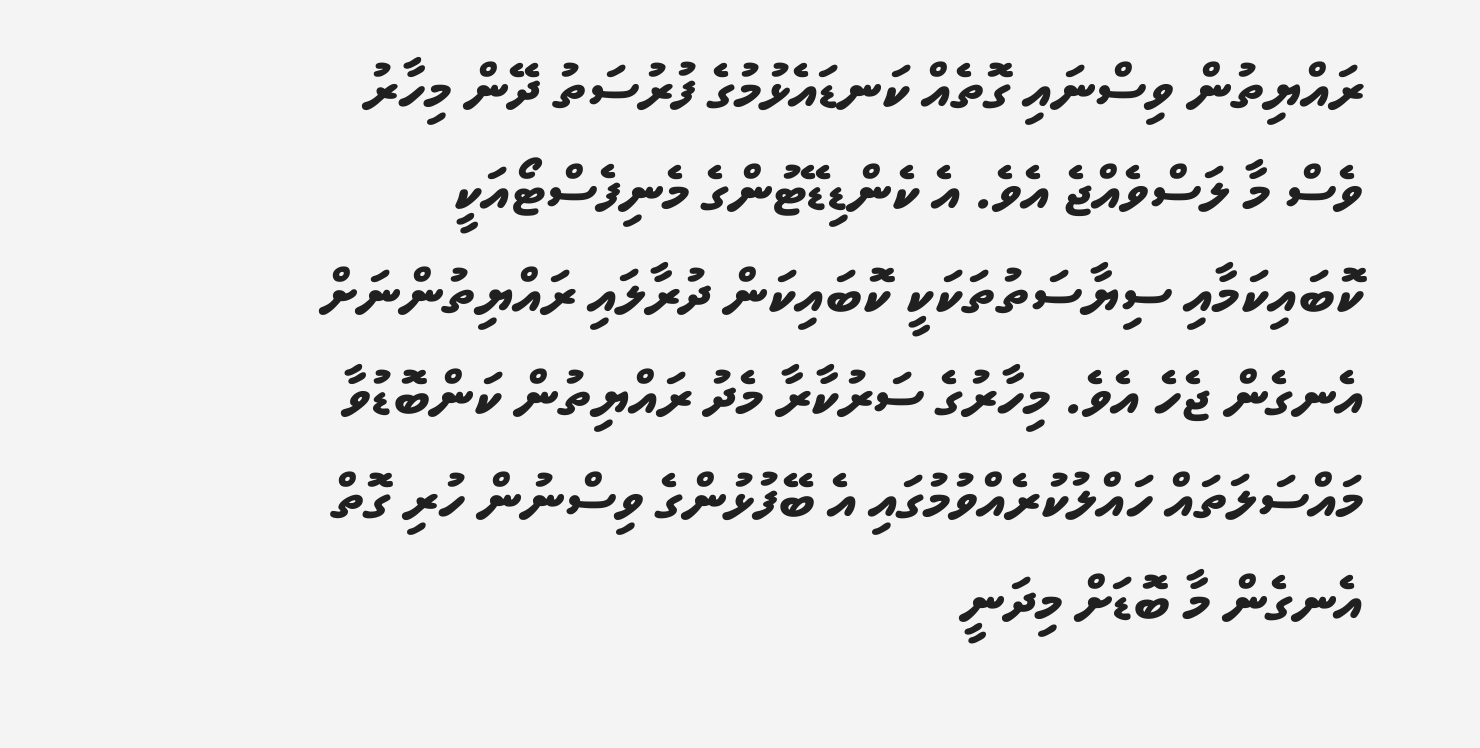ރައްޔިތުން ވިސްނައި ގޮތެއް ކަނޑައެޅުމުގެ ފުރުސަތު ދޭން މިހާރު ވެސް މާ ލަސްވެއްޖެ އެވެ. އެ ކެންޑިޑޭޓުންގެ މެނިފެސްޓޯއަކީ ކޮބައިކަމާއި ސިޔާސަތުތަކަކީ ކޮބައިކަން ދުރާލައި ރައްޔިތުންނަށް އެނގެން ޖެހެ އެވެ. މިހާރުގެ ސަރުކާރާ މެދު ރައްޔިތުން ކަންބޮޑުވާ މައްސަލަތައް ހައްލުކުރެއްވުމުގައި އެ ބޭފުޅުންގެ ވިސްނުން ހުރި ގޮތް އެނގެން މާ ބޮޑަށް މިދަނީ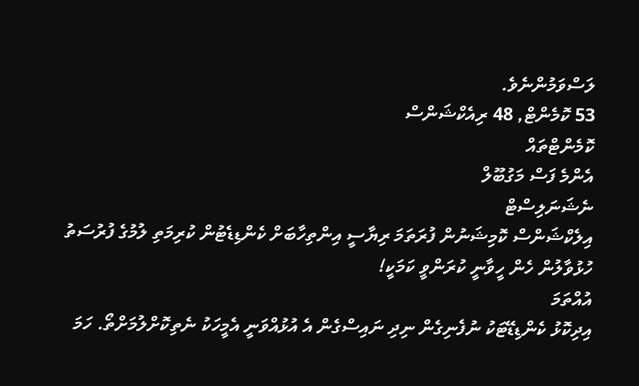ލަސްވަމުންނެވެ.
53 ކޮމެންޓް, 48 ރިއެކްޝަންސް
ކޮމެންޓްތައް
އެންމެ ފަސް މަގުބޫލް
ނެޝަނަލިސްޓް
އިލެކްޝަންސް ކޮމިޝަނުން ފުރަތަމަ ރިޔާސީ އިންތިހާބަށް ކެންޑިޑެޓުން ކުރިމަތި ލުމުގެ ފުރުސަތު ހުޅުވާލުން ހެން ހީވާނީ ކުރަންވީ ކަމަކީ!
އުއްތަމަ
އިދިކޮޅު ކެންޑިޑޭޓަކު ނުފެނިގެން ނިދި ނައިސްގެން އެ އުޅުއްވަނީ އެމީހަކު ނެތިކޮށްލުމަށްތޯ. ހަމަ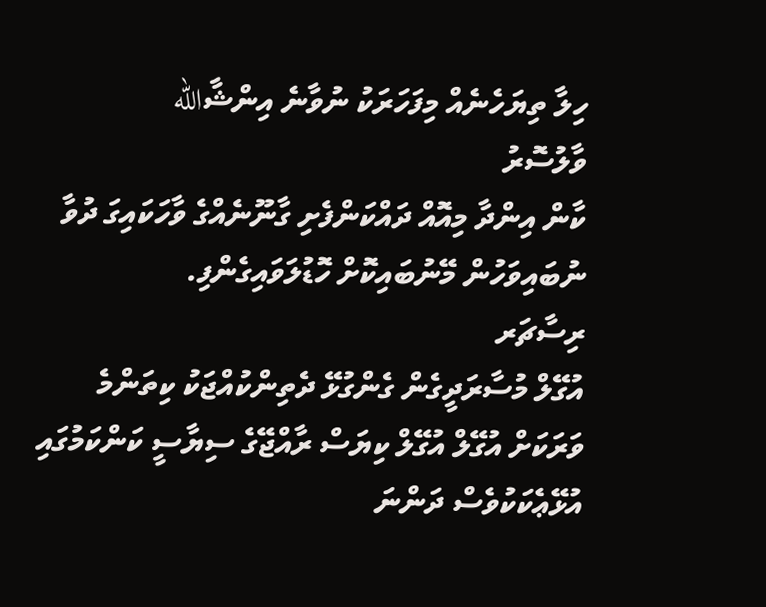ހިލާ ތިޔަހެނެއް މިފަހަރަކު ނުވާނެ އިންޝާالله
ވާލުސޮރު
ކާން އިންދާ މިއޮއް ދައްކަންފެށި ގާނޫނެއްގެ ވާހަކައިގަ ދުވާ ނުބައިވަހުން މޭނުބައިކޮށް ހޮޑުލަވައިގެންފި.
ރިސާޗަރ
އުގޭލް މުސާރަދީގެން ގެންގުޅޭ ދެތިންކުއްޖަކު ކިތަންމެ ވަރަކަށް އުގޭލް އުގޭލް ކިޔަސް ރާއްޖޭގެ ސިޔާސީ ކަންކަމުގައި އުޅޭޢެކަކުވެސް ދަންނަ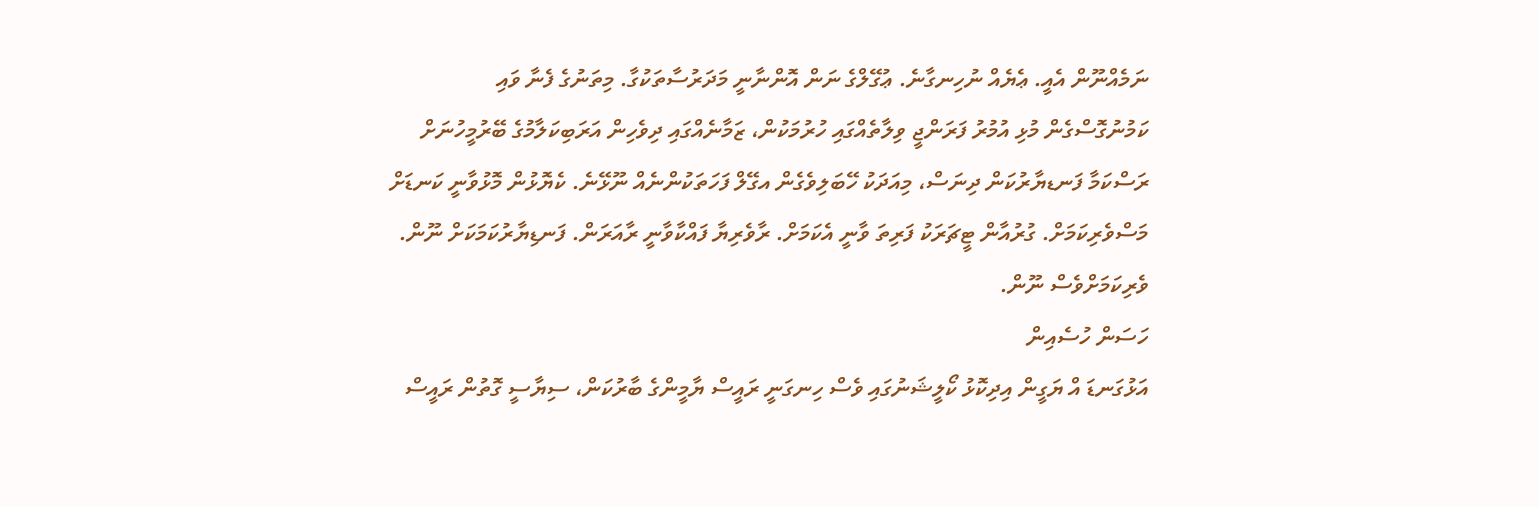ނަމެއްނޫން އެއީ. ޢެޔެއް ނުހިނގާނެ. ޢުގޭލްގެ ނަން އޮންނާނީ މަދަރުސާތަކުގާ. މިތަނުގެ ފެނާ ވައި ކަމުނުގޮސްގެން މުޅި އުމުރު ފަރަންޖީ ވިލާތެއްގައި ހުރުމަކުން، ޒަމާނެއްގައި ދިވެހިން އަރަބިކަލާމުގެ ބޭރުމީހުނަށް ރަސްކަމާ ފަނޑޔާރުކަން ދިނަސް، މިއަދަކު ހޭބަލިވެގެން އގޭލް ފަހަތަކުންނެއް ނޫޅޭނެ. ކެޔޮޅުން މޮޅުވާނީ ކަނޑަށް މަސްވެރިކަމަށް. ގުރުއާން ޓީޗަރަކު ފަރިތަ ވާނީ އެކަމަށް. ރާވެރިޔާ ފައްކާވާނީ ރާއަރަން. ފަނޑިޔާރުކަމަކަށް ނޫން. ވެރިކަމަށްވެސް ނޫން.
ހަސަން ހުސެއިން
އަޅުގަނޑަ އް ޔަގީން އިދިކޮޅު ކޯލީޝަނުގައި ވެސް ހިނގަނީ ރައީސް ޔާމީންގެ ބާރުކަން، ސިޔާސީ ގޮތުން ރައީސް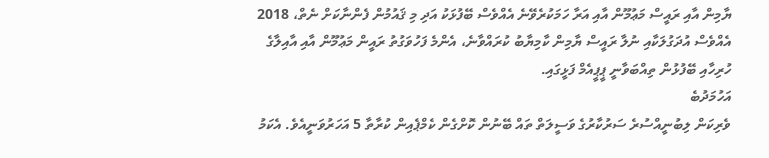ޔާމިން އާއި ރައީސް މަޢުމޫން އާއި އަރާ ހަމަކުރެވޭނެ އެއްވެސް ބޭފުޅަކު އަދި މި ޤައުމުން ފެންނާކަށް ނެތް، 2018 އެއްވެސް އުދަގުލަކާއި ނުލާ ރައީސް ޔާމިން ކާމިޔާބު ކުރައްވާނެ، އެންމެ ފަހުވަގުތު ރައީން މަޢުމޫން އާއި އާއިލާގެ ހުރިހާއި ބޭފުޅުން ތިއްބަވާނީ ޕީޕީއެމް ފަޅީގައި.
އަހުމަދުބެ
ވެރިކަން ލިބުނީއްސުރެ ސަރުކާރުގެ ވަސީލަތް ތައް ބޭނުން ކޮށްގެން ކެމްޕެއިން ކުރާތާ 5 އަހަރުވަނީއެވެ. އެކަމު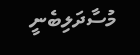މުސާދަލިބެނީ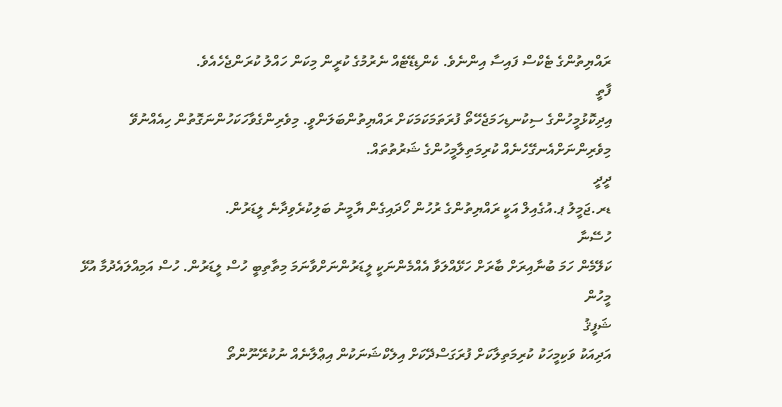ރައްޔިތުންގެ ޓެކްސް ފައިސާ އިންނެވެ. ކެންޑިޑޭޓެއް ނެރުމުގެ ކުރީން މިކަން ހައްލު ކުރަންޖެހެއެވެ.
ފާތީ
އިދިކޮޅުމީހުންގެ ސިކުނޑިހަމަޖެހޭތޯ ފުރަތަމަކަމަކަށް ރައްޔިތުންބަލަންވީ. މިވެރިންގެވާހަކަހުންނަގޮތުން ހިއެއްނުވޭ މިވެރިންނަށްއެނގޭހެނެއް ކުރިމަތިލާމީހުންގެ ޝަރުތުތައް.
ދީދީ
ޑރ.ޖަމީލު ޕ.އުގެއިލް އަކީ ރައްޔިތުންގެ ރުހުން ހޯދައިގެން ޔާމީނު ބަލިކުރެވިދާނެ ލީޑަރުން.
ހުސޭނާ
ކަލޭމެން ހަމަ ބުނާއިރަށް ބާރަށް ހަޅޭއްލަވާ އެއްމެންނަކީ ލީޑަރުންނަށްވާނަމަ މިތާތިބީ ހުސް ލީޑަރުން. ހުސް އަމިއްލައެދުމާ އުޅޭ މީހުން
ޝަފީޤު
އަދިއަކު ވަކިމީހަކު ކުރިމަތިލާކަށް ފުރަގަސްދޭކަށް އިލެކްޝަނަކުން އިޢްލާނެއް ނުކުރޭނޫންތޯ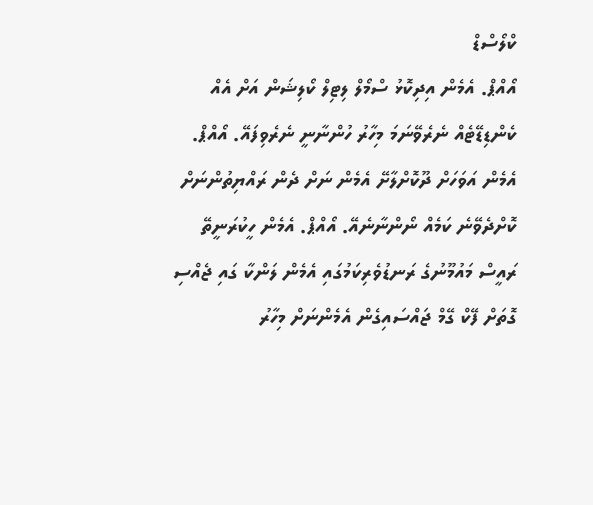ކްލޯސްޑް
އޯއްޕް. އެމެން އިދިކޮޅު ސްމޯލް ލިޓިލް ކޯލިޝަން އަށް އެއް ކެންޑިޑޭޓެއް ނެރެވޭނަމަ މިހާރު ހުންނާނީ ނެރެވިފައޭ. އޯއްޕް. އެމެން އަވަހަށް ދޫކޮށްލާށޭ އެމެން ނަށް ދެން ރައްޔިތުންނަށް ކޮށްދެވޭނެ ކަމެއް ނޯންނާނެއޭ. އޯއްޕް. އެމެން ހީކުރަނީތޭ ރައީސް މައުމޫނުގެ ރަނޑުވެރިކަމުގައި އެމެން ލަންކާ ގައި ޖެއްސި ގޮތަށް ފޭކް ގޭމް ޖައްސައިގެން އެމެންނަށް މިހާރު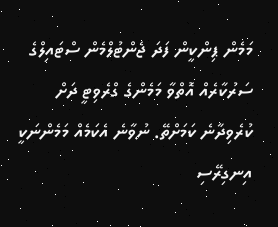މަމެން ޕިންކީން ފަދަ ޖެންޓުލްމެން ސްޓައިލްގެ ސަރުކާރެއް އޮތްވާ މަމެންގެ ގްރެވިޓީ ދަށް ކުރެވިދާނެ ކަމަށްތޭ. ނުވާނެ އެކަމެއް މަމެންނަކީ އިނގިރޭސި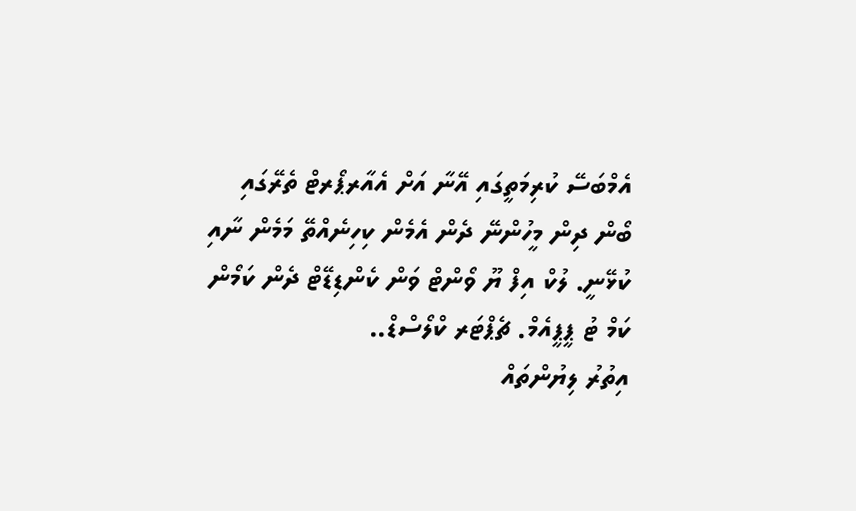އެމްބަސޭ ކުރިމަތީގައި އޭނާ އަށް އެއާރޕޯރޓް ތެރޭގައި ބޯން ދިން މީހުންނޭ ދެން އެމެން ކިހިނެއްތޭ މަމެން ނާއި ކުޅޭނީ. ލުކް އިފް ޔޫ ވޯންޓް ވަން ކެންޑިޑޭޓް ދެން ކަމޯން ކަމް ޓު ޕީޕީއެމް. ޗެޕްޓަރ ކްލޯސްޑް..
އިތުރު ލިޔުންތައް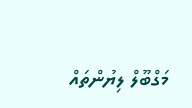މަގްބޫލް ލިޔުންތައް